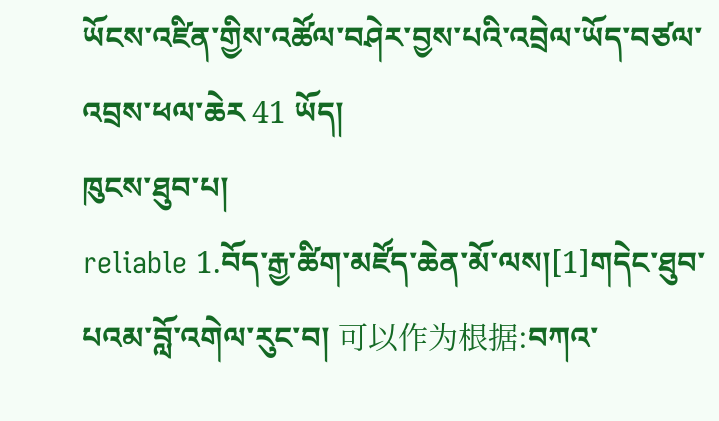ཡོངས་འཛིན་གྱིས་འཚོལ་བཤེར་བྱས་པའི་འབྲེལ་ཡོད་བཙལ་འབྲས་ཕལ་ཆེར 41 ཡོད།
ཁུངས་ཐུབ་པ།
reliable 1.བོད་རྒྱ་ཚིག་མཛོད་ཆེན་མོ་ལས།[1]གདེང་ཐུབ་པའམ་བློ་འགེལ་རུང་བ། 可以作为根据:བཀའ་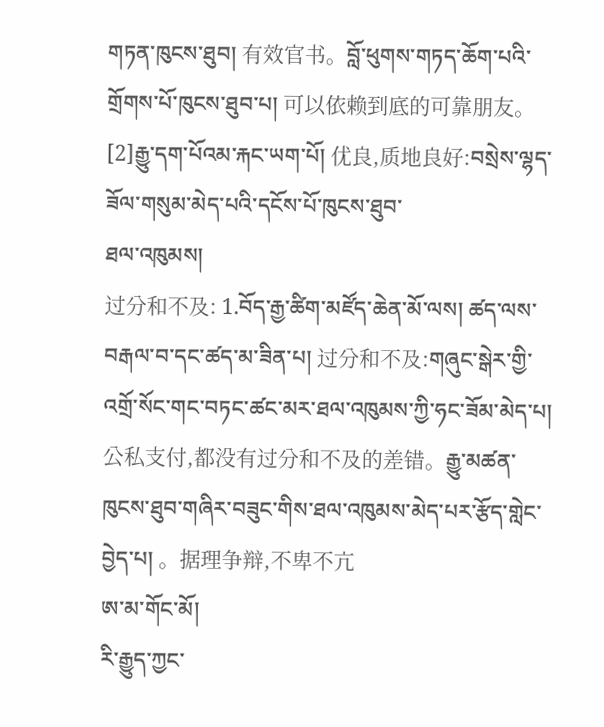གཏན་ཁུངས་ཐུབ། 有效官书。བློ་ཕུགས་གཏད་ཆོག་པའི་གྲོགས་པོ་ཁུངས་ཐུབ་པ། 可以依赖到底的可靠朋友。[2]རྒྱུ་དག་པོའམ་རྐང་ཡག་པོ། 优良,质地良好:བསྲེས་ལྷད་ཟོལ་གསུམ་མེད་པའི་དངོས་པོ་ཁུངས་ཐུབ་
ཐལ་འཁུམས།
过分和不及: 1.བོད་རྒྱ་ཚིག་མཛོད་ཆེན་མོ་ལས། ཚད་ལས་བརྒལ་བ་དང་ཚད་མ་ཟིན་པ། 过分和不及:གཞུང་སྒེར་གྱི་འགྲོ་སོང་གང་བཏང་ཚང་མར་ཐལ་འཁུམས་ཀྱི་ཧང་ཟོམ་མེད་པ། 公私支付,都没有过分和不及的差错。རྒྱུ་མཚན་ཁུངས་ཐུབ་གཞིར་བཟུང་གིས་ཐལ་འཁུམས་མེད་པར་རྩོད་གླེང་བྱེད་པ། 。据理争辩,不卑不亢
ཨ་མ་གོང་མོ།
རི་རྒྱུད་ཀྱང་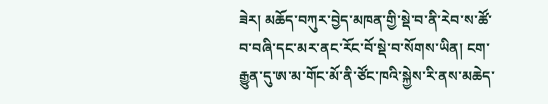ཟེར། མཆོད་བཀུར་བྱེད་མཁན་གྱི་སྡེ་བ་ནི་རེབ་ས་ཚོ་བ་བཞི་དང་མར་ནང་རོང་བོ་སྡེ་བ་སོགས་ཡིན། ངག་རྒྱུན་དུ་ཨ་མ་གོང་མོ་ནི་ཙོང་ཁའི་སྐྱེས་རི་ནས་མཆེད་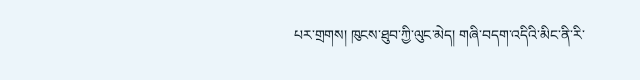པར་གྲགས། ཁུངས་ཐུབ་ཀྱི་ལུང་མེད། གཞི་བདག་འདིའི་མིང་ནི་རི་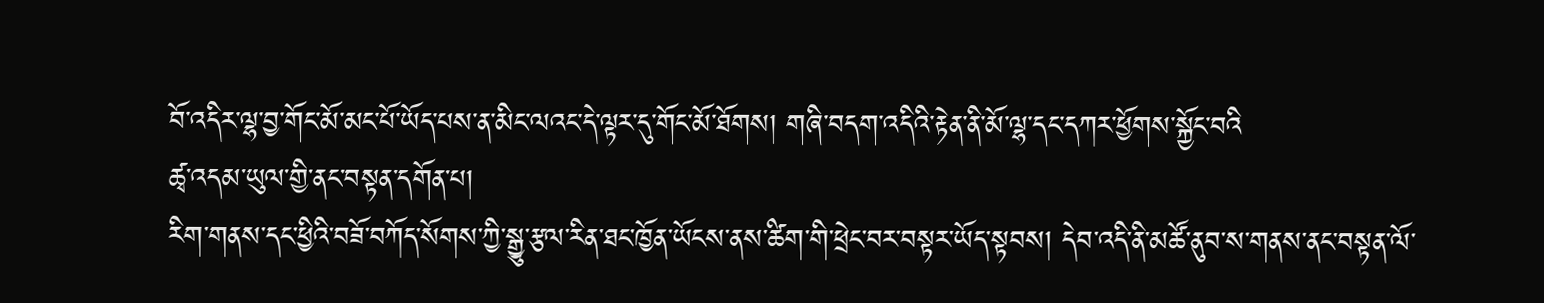བོ་འདིར་ལྷ་བྱ་གོང་མོ་མང་པོ་ཡོད་པས་ན་མིང་ལའང་དེ་ལྟར་དུ་གོང་མོ་ཐོགས། གཞི་བདག་འདིའི་རྟེན་ནི་མོ་ལྷ་དང་དཀར་ཕྱོགས་སྐྱོང་བའི
ཚྭ་འདམ་ཡུལ་གྱི་ནང་བསྟན་དགོན་པ།
རིག་གནས་དང་ཕྱིའི་བཟོ་བཀོད་སོགས་ཀྱི་སྒྱུ་རྩལ་རིན་ཐང་ཁྱོན་ཡོངས་ནས་ཚིག་གི་ཕྲེང་བར་བསྟར་ཡོད་སྟབས། དེབ་འདི་ནི་མཚོ་ནུབ་ས་གནས་ནང་བསྟན་ལོ་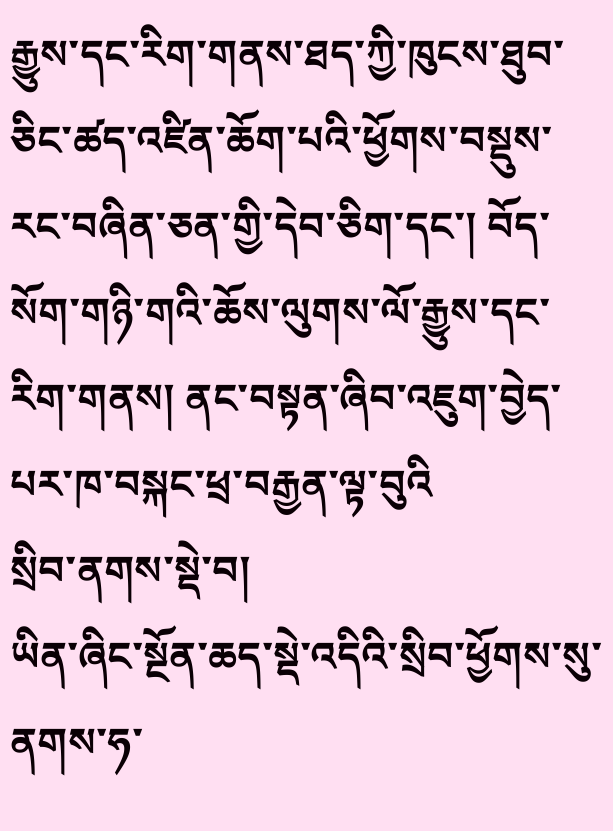རྒྱུས་དང་རིག་གནས་ཐད་ཀྱི་ཁུངས་ཐུབ་ཅིང་ཚད་འཛིན་ཆོག་པའི་ཕྱོགས་བསྡུས་རང་བཞིན་ཅན་གྱི་དེབ་ཅིག་དང་། བོད་སོག་གཉི་གའི་ཆོས་ལུགས་ལོ་རྒྱུས་དང་རིག་གནས། ནང་བསྟན་ཞིབ་འཇུག་བྱེད་པར་ཁ་བསྐང་ཕྲ་བརྒྱན་ལྟ་བུའི
སྲིབ་ནགས་སྡེ་བ།
ཡིན་ཞིང་སྔོན་ཆད་སྡེ་འདིའི་སྲིབ་ཕྱོགས་སུ་ནགས་ཧ་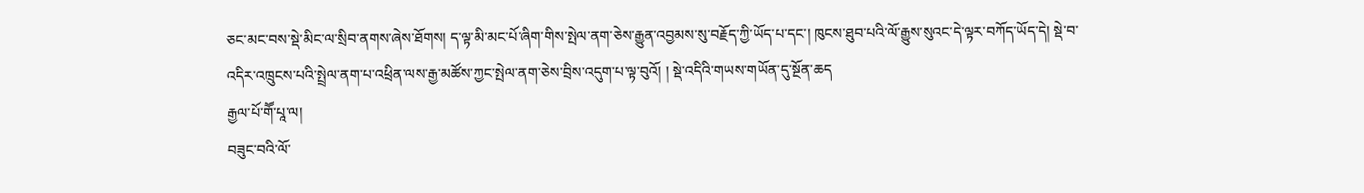ཅང་མང་བས་སྡེ་མིང་ལ་སྲིབ་ནགས་ཞེས་ཐོགས། ད་ལྟ་མི་མང་པོ་ཞིག་གིས་སྤེལ་ནག་ཅེས་རྒྱུན་འབྱམས་སུ་བརྗོད་ཀྱི་ཡོད་པ་དང་། ཁུངས་ཐུབ་པའི་ལོ་རྒྱུས་སུའང་དེ་ལྟར་བཀོད་ཡོད་དེ། སྡེ་བ་འདིར་འཁྲུངས་པའི་སྤྲེལ་ནག་པ་འཕྲིན་ལས་རྒྱ་མཚོས་ཀྱང་སྤེལ་ནག་ཅེས་བྲིས་འདུག་པ་ལྟ་བུའོ། ། སྡེ་འདིའི་གཡས་གཡོན་དུ་སྔོན་ཆད
རྒྱལ་པོ་གཽ་པཱ་ལ།
བཟུང་བའི་ལོ་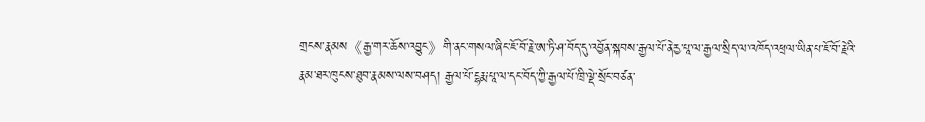གྲངས་རྣམས《རྒྱ་གར་ཆོས་འབྱུང》གི་ནང་གསལ་ཞིང་ཇོ་བོ་རྗེ་ཨ་ཏི་ཤ་བོད་དུ་འབྱོན་སྐབས་རྒྱལ་པོ་ནེརྱ་པཱ་ལ་རྒྱལ་སྲིད་ལ་འཁོད་འཕྲལ་ཡིན་པ་ཇོ་བོ་རྗེའི་རྣམ་ཐར་ཁུངས་ཐུབ་རྣམས་ལས་བཤད། རྒྱལ་པོ་ངྷརྨ་པཱ་ལ་དང་བོད་ཀྱི་རྒྱལ་པོ་ཁྲི་ལྡེ་སྲོང་བཙན་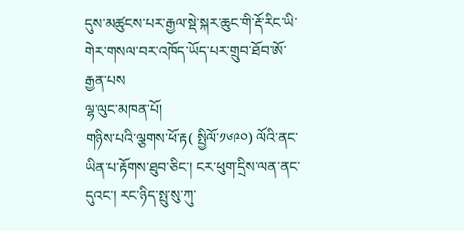དུས་མཚུངས་པར་རྒྱལ་སྡེ་སྐར་ཆུང་གི་རྡོ་རིང་ཡི་གེར་གསལ་བར་འཁོད་ཡོད་པར་གྲུབ་ཐོབ་ཨོ་རྒྱན་པས
ལྷ་ལུང་མཁན་པོ།
གཉིས་པའི་ལྕགས་ཕོ་རྟ( སྤྱིལོ་༡༦༩༠) ལོའི་ནང་ཡིན་པ་རྟོགས་ཐུབ་ཅིང་། ངར་ཕུག་དྲིས་ལན་ནང་དུའང་། རང་ཉིད་སྤུ་སུ་ཀུ་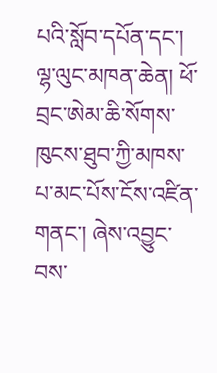པའི་སློབ་དཔོན་དང་། ལྷ་ལུང་མཁན་ཆེན། ཕོ་བྲང་ཨེམ་ཆི་སོགས་ཁུངས་ཐུབ་ཀྱི་མཁས་པ་མང་པོས་ངོས་འཛིན་གནང་། ཞེས་འབྱུང་བས་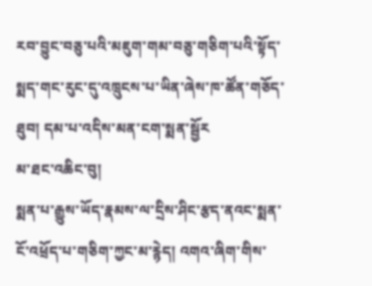རབ་བྱུང་བཅུ་པའི་མཇུག་གམ་བཅུ་གཅིག་པའི་སྟོད་སྨད་གང་རུང་དུ་འཁྲུངས་པ་ཡིན་ཞེས་ཁ་ཚོན་གཅོད་ཐུབ། དམ་པ་འདིས་མན་ངག་སྨན་སྦྱོར
མ་ཐང་འཆིང་བུ།
སྨན་པ་རྒྱུས་ཡོད་རྣམས་ལ་དྲིས་ཤིང་རྩད་ནའང་སྨན་ངོ་འཕྲོད་པ་གཅིག་ཀྱང་མ་རྙེད། འགའ་ཞིག་གིས་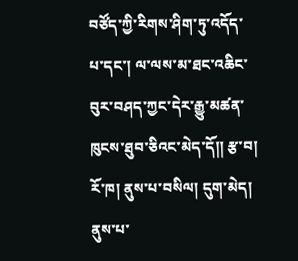བཙོད་ཀྱི་རིགས་ཤིག་ཏུ་འདོད་པ་དང་། ལ་ལས་མ་ཐང་འཆིང་བུར་བཤད་ཀྱང་དེར་རྒྱུ་མཚན་ཁུངས་ཐུབ་ཅིའང་མེད་དོ༎ རྩ་བ། རོ་ཁ། ནུས་པ་བསིལ། དུག་མེད། ནུས་པ་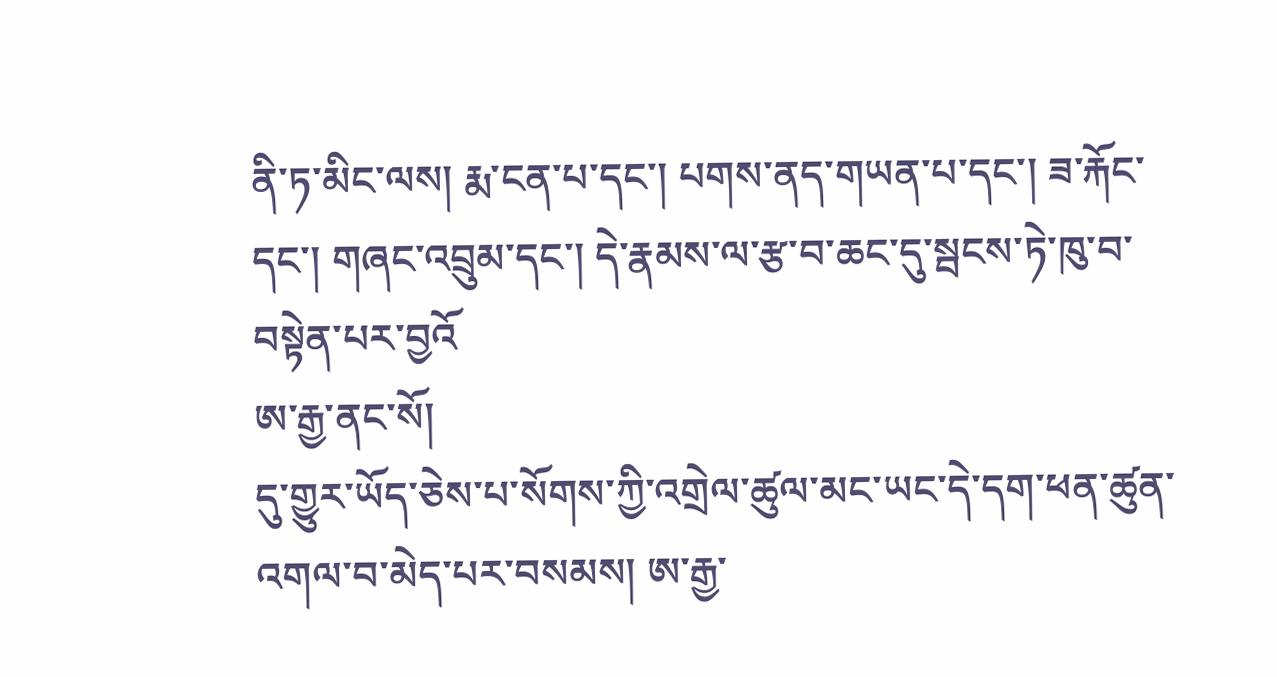ནི་ཏ་མིང་ལས། རྨ་ངན་པ་དང་། པགས་ནད་གཡན་པ་དང་། ཟ་རྐོང་དང་། གཞང་འབྲུམ་དང་། དེ་རྣམས་ལ་རྩ་བ་ཆང་དུ་སྦངས་ཏེ་ཁུ་བ་བསྟེན་པར་བྱའོ
ཨ་རྒྱ་ནང་སོ།
དུ་གྱུར་ཡོད་ཅེས་པ་སོགས་ཀྱི་འགྲེལ་ཚུལ་མང་ཡང་དེ་དག་ཕན་ཚུན་འགལ་བ་མེད་པར་བསམས། ཨ་རྒྱ་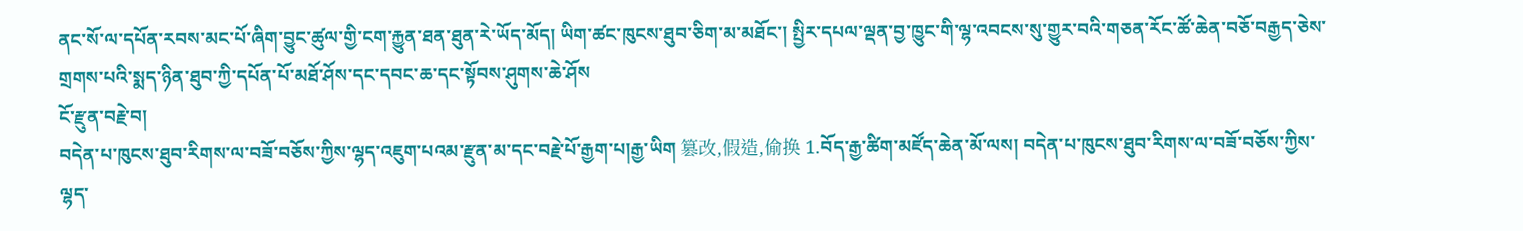ནང་སོ་ལ་དཔོན་རབས་མང་པོ་ཞིག་བྱུང་ཚུལ་གྱི་ངག་རྐྱུན་ཐན་ཐུན་རེ་ཡོད་མོད། ཡིག་ཚང་ཁུངས་ཐུབ་ཅིག་མ་མཐོང་། སྤྱིར་དཔལ་ལྡན་བྱ་ཁྱུང་གི་ལྷ་འབངས་སུ་གྱུར་བའི་གཅན་རོང་ཚོ་ཆེན་བཅོ་བརྒྱད་ཅེས་གྲགས་པའི་སྨད་ཉིན་ཐུབ་ཀྱི་དཔོན་པོ་མཐོ་ཤོས་དང་དབང་ཆ་དང་སྟོབས་ཤུགས་ཆེ་ཤོས
ངོ་རྫུན་བརྗེ་བ།
བདེན་པ་ཁུངས་ཐུབ་རིགས་ལ་བཟོ་བཅོས་ཀྱིས་ལྷད་འཇུག་པའམ་རྫུན་མ་དང་བརྗེ་པོ་རྒྱག་པ།རྒྱ་ཡིག 篡改,假造,偷换 1.བོད་རྒྱ་ཚིག་མཛོད་ཆེན་མོ་ལས། བདེན་པ་ཁུངས་ཐུབ་རིགས་ལ་བཟོ་བཅོས་ཀྱིས་ལྷད་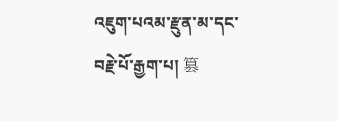འཇུག་པའམ་རྫུན་མ་དང་བརྗེ་པོ་རྒྱག་པ། 篡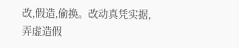改,假造,偷换。改动真凭实据,弄虚造假